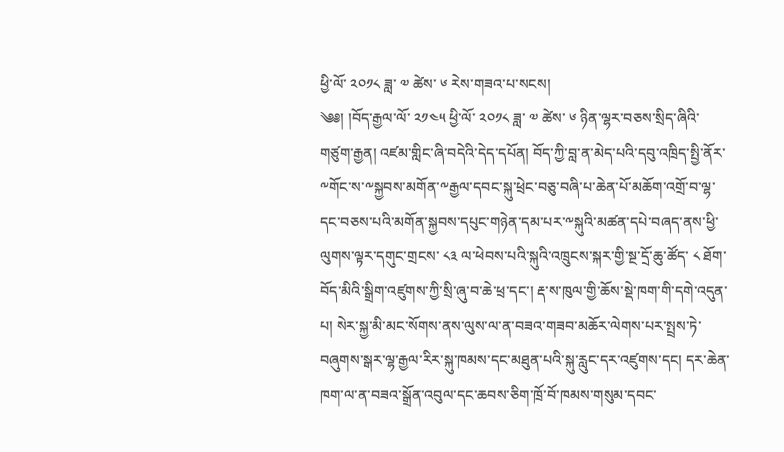ཕྱི་ལོ་ ༢༠༡༨ ཟླ་ ༧ ཚེས་ ༦ རེས་གཟའ་པ་སངས།
༄༅། །བོད་རྒྱལ་ལོ་ ༢༡༤༥ ཕྱི་ལོ་ ༢༠༡༨ ཟླ་ ༧ ཚེས་ ༦ ཉིན་ལྷར་བཅས་སྲིད་ཞིའི་གཙུག་རྒྱན། འཛམ་གླིང་ཞི་བདེའི་དེད་དཔོན། བོད་ཀྱི་བླ་ན་མེད་པའི་དབུ་འཁྲིད་སྤྱི་ནོར་༸གོང་ས་༸སྐྱབས་མགོན་༸རྒྱལ་དབང་སྐུ་ཕྲེང་བཅུ་བཞི་པ་ཆེན་པོ་མཆོག་འགྲོ་བ་ལྷ་དང་བཅས་པའི་མགོན་སྐྱབས་དཔུང་གཉེན་དམ་པར་༸སྐུའི་མཚན་དཔེ་བཞད་ནས་ཕྱི་ལུགས་ལྟར་དགུང་གྲངས་ ༨༣ ལ་ཕེབས་པའི་སྐུའི་འཁྲུངས་སྐར་གྱི་སྔ་དྲོ་ཆུ་ཚོད་ ༨ ཐོག་བོད་མིའི་སྒྲིག་འཛུགས་ཀྱི་སྲི་ཞུ་བ་ཆེ་ཕྲ་དང་། རྡ་ས་ཁུལ་གྱི་ཆོས་སྡེ་ཁག་གི་དགེ་འདུན་པ། སེར་སྐྱ་མི་མང་སོགས་ནས་ལུས་ལ་ན་བཟའ་གཟབ་མཆོར་ལེགས་པར་སྤྲས་ཏེ་བཞུགས་སྒར་ལྷ་རྒྱལ་རིར་སྐུ་ཁམས་དང་མཐུན་པའི་སྐུ་རླུང་དར་འཛུགས་དང། དར་ཆེན་ཁག་ལ་ན་བཟའ་སྒྲོན་འབུལ་དང་ཆབས་ཅིག་ཁྲོ་བོ་ཁམས་གསུམ་དབང་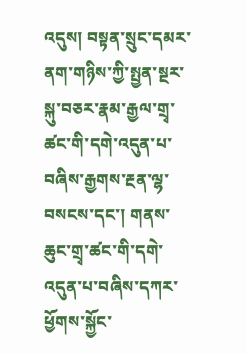འདུས། བསྟན་སྲུང་དམར་ནག་གཉིས་ཀྱི་སྤྱན་སྔར་སྐུ་བཅར་རྣམ་རྒྱལ་གྲྭ་ཚང་གི་དགེ་འདུན་པ་བཞིས་རྒྱགས་རྔན་ལྷ་བསངས་དང་། གནས་ཆུང་གྲྭ་ཚང་གི་དགེ་འདུན་པ་བཞིས་དཀར་ཕྱོགས་སྐྱོང་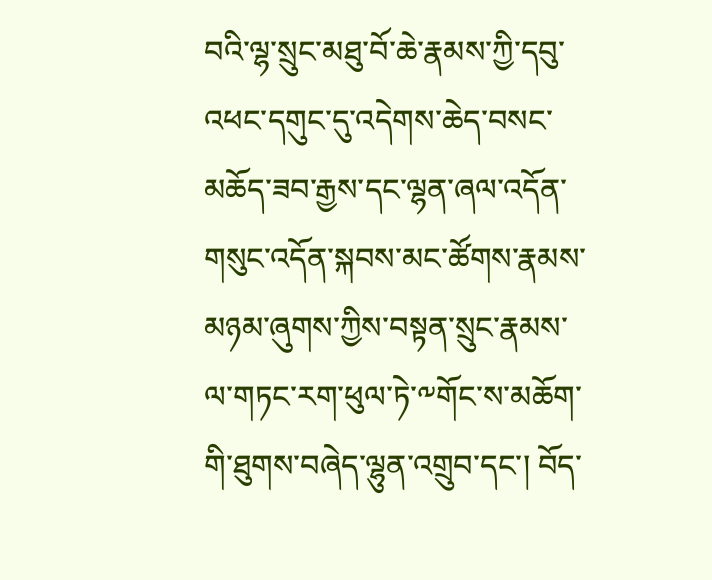བའི་ལྷ་སྲུང་མཐུ་བོ་ཆེ་རྣམས་ཀྱི་དབུ་འཕང་དགུང་དུ་འདེགས་ཆེད་བསང་མཆོད་ཟབ་རྒྱས་དང་ལྷན་ཞལ་འདོན་གསུང་འདོན་སྐབས་མང་ཚོགས་རྣམས་མཉམ་ཞུགས་ཀྱིས་བསྟན་སྲུང་རྣམས་ལ་གཏང་རག་ཕུལ་ཏེ་༸གོང་ས་མཆོག་གི་ཐུགས་བཞེད་ལྷུན་འགྲུབ་དང་། བོད་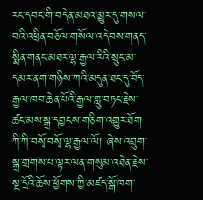རང་དབང་གི་བདེན་མཐའ་མྱུར་དུ་གསལ་བའི་འཕྲིན་བཅོལ་གསོལ་འདེབས་གནད་སྨིན་གནང་མཐར་ལྷ་རྒྱལ་རིའི་སྲུང་མ་དམར་ནག་གཉིས་ཀའི་མདུན་ཐང་དུ་བོད་རྒྱལ་ཁབ་ཆེན་པོའི་རྒྱལ་གླུ་བཏང་རྗེས་ཚང་མས་སྒྲ་དབྱངས་གཅིག་འགྱུར་ཐོག ཀི་ཀི་བསྭོ་བསྭོ་ལྷ་རྒྱལ་ལོ། ཞེས་འབྲུག་སྒྲ་གྲགས་པ་ལྟར་ལན་གསུམ་འཐེན་རྗེས་སྔ་དྲོའི་ཆོས་ཕྱོགས་ཀྱི་མཛད་སྒོ་ཁག་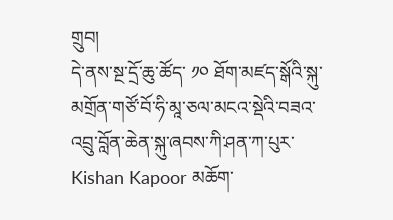གྲུབ།
དེ་ནས་སྔ་དྲོ་ཆུ་ཚོད་ ༡༠ ཐོག་མཛད་སྒོའི་སྐུ་མགྲོན་གཙོ་བོ་ཧི་མཱ་ཅལ་མངའ་སྡེའི་བཟའ་འབྲུ་བློན་ཆེན་སྐུ་ཞབས་ཀི་ཤན་ཀ་པུར་ Kishan Kapoor མཆོག་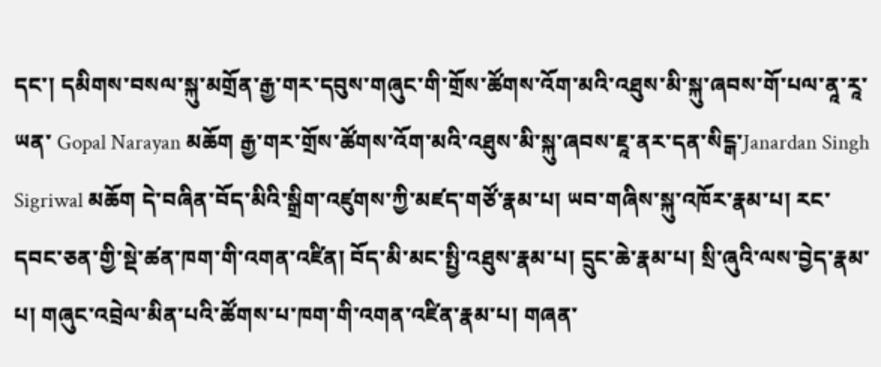དང་། དམིགས་བསལ་སྐུ་མགྲོན་རྒྱ་གར་དབུས་གཞུང་གི་གྲོས་ཚོགས་འོག་མའི་འཐུས་མི་སྐུ་ཞབས་གོ་པལ་ནཱ་རཱ་ཡན་ Gopal Narayan མཆོག རྒྱ་གར་གྲོས་ཚོགས་འོག་མའི་འཐུས་མི་སྐུ་ཞབས་ཇཱ་ནར་དན་སིངྒ་Janardan Singh Sigriwal མཆོག དེ་བཞིན་བོད་མིའི་སྒྲིག་འཛུགས་ཀྱི་མཛད་གཙོ་རྣམ་པ། ཡབ་གཞིས་སྐུ་འཁོར་རྣམ་པ། རང་དབང་ཅན་གྱི་སྡེ་ཚན་ཁག་གི་འགན་འཛིན། བོད་མི་མང་སྤྱི་འཐུས་རྣམ་པ། དྲུང་ཆེ་རྣམ་པ། སྲི་ཞུའི་ལས་བྱེད་རྣམ་པ། གཞུང་འབྲེལ་མིན་པའི་ཚོགས་པ་ཁག་གི་འགན་འཛིན་རྣམ་པ། གཞན་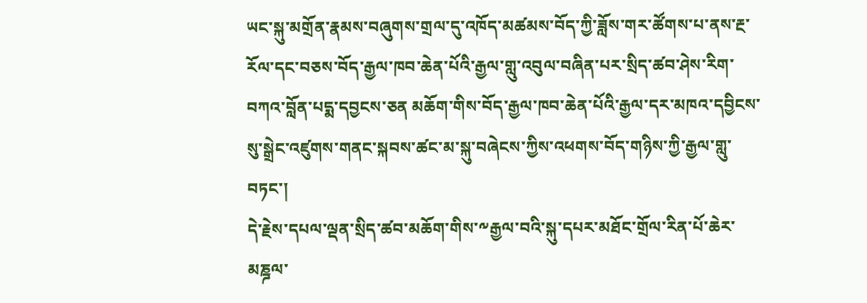ཡང་སྐུ་མགྲོན་རྣམས་བཞུགས་གྲལ་དུ་འཁོད་མཚམས་བོད་ཀྱི་ཟློས་གར་ཚོགས་པ་ནས་རྔ་རོལ་དང་བཅས་བོད་རྒྱལ་ཁབ་ཆེན་པོའི་རྒྱལ་གླུ་འབུལ་བཞིན་པར་སྲིད་ཚབ་ཤེས་རིག་བཀའ་བློན་པདྨ་དབྱངས་ཅན མཆོག་གིས་བོད་རྒྱལ་ཁབ་ཆེན་པོའི་རྒྱལ་དར་མཁའ་དབྱིངས་སུ་སྒྲེང་འཛུགས་གནང་སྐབས་ཚང་མ་སྐུ་བཞེངས་ཀྱིས་འཕགས་བོད་གཉིས་ཀྱི་རྒྱལ་གླུ་བཏང་།
དེ་རྗེས་དཔལ་ལྡན་སྲིད་ཚབ་མཆོག་གིས་༸རྒྱལ་བའི་སྐུ་དཔར་མཐོང་གྲོལ་རིན་པོ་ཆེར་མཎྜལ་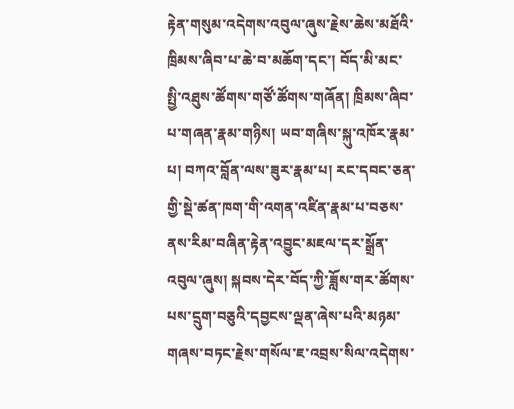རྟེན་གསུམ་འདེགས་འབུལ་ཞུས་རྗེས་ཆེས་མཐོའི་ཁྲིམས་ཞིབ་པ་ཆེ་བ་མཆོག་དང་། བོད་མི་མང་སྤྱི་འཐུས་ཚོགས་གཙོ་ཚོགས་གཞོན། ཁྲིམས་ཞིབ་པ་གཞན་རྣམ་གཉིས། ཡབ་གཞིས་སྐུ་འཁོར་རྣམ་པ། བཀའ་བློན་ལས་ཟུར་རྣམ་པ། རང་དབང་ཅན་གྱི་སྡེ་ཚན་ཁག་གི་འགན་འཛིན་རྣམ་པ་བཅས་ནས་རིམ་བཞིན་རྟེན་འབྱུང་མཇལ་དར་སྒྲོན་འབུལ་ཞུས། སྐབས་དེར་བོད་ཀྱི་ཟློས་གར་ཚོགས་པས་དྲུག་བཅུའི་དབྱངས་ལྡན་ཞེས་པའི་མཉམ་གཞས་བཏང་རྗེས་གསོལ་ཇ་འབྲས་སིལ་འདེགས་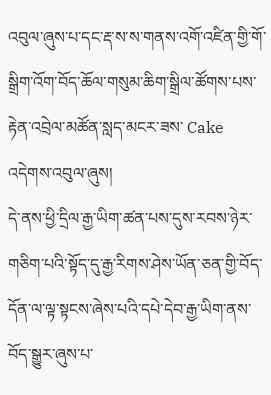འབུལ་ཞུས་པ་དང་རྡ་ས་ས་གནས་འགོ་འཛིན་གྱི་གོ་སྒྲིག་འོག་བོད་ཆོལ་གསུམ་ཆིག་སྒྲིལ་ཚོགས་པས་རྟེན་འབྲེལ་མཚོན་སླད་མངར་ཟས་ Cake འདེགས་འབུལ་ཞུས།
དེ་ནས་ཕྱི་དྲིལ་རྒྱ་ཡིག་ཚན་པས་དུས་རབས་ཉེར་གཅིག་པའི་སྟོད་དུ་རྒྱ་རིགས་ཤེས་ཡོན་ཅན་གྱི་བོད་དོན་ལ་ལྟ་སྟངས་ཞེས་པའི་དཔེ་དེབ་རྒྱ་ཡིག་ནས་བོད་སྒྱུར་ཞུས་པ་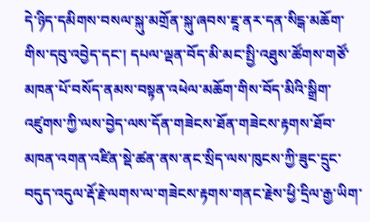དེ་ཉིད་དམིགས་བསལ་སྐུ་མགྲོན་སྐུ་ཞབས་ཇཱ་ནར་དན་སིངྒ་མཆོག་གིས་དབུ་འབྱེད་དང་། དཔལ་ལྡན་བོད་མི་མང་སྤྱི་འཐུས་ཚོགས་གཙོ་མཁན་པོ་བསོད་ནམས་བསྟན་འཕེལ་མཆོག་གིས་བོད་མིའི་སྒྲིག་འཛུགས་ཀྱི་ལས་བྱེད་ལས་དོན་གཟེངས་ཐོན་གཟེངས་རྟགས་ཐོབ་མཁན་འགན་འཛིན་སྡེ་ཚན་ནས་ནང་སྲིད་ལས་ཁུངས་ཀྱི་ཟུང་དྲུང་བདུད་འདུལ་རྡོ་རྗེ་ལགས་ལ་གཟེངས་རྟགས་གནང་རྗེས་ཕྱི་དྲིལ་རྒྱ་ཡིག་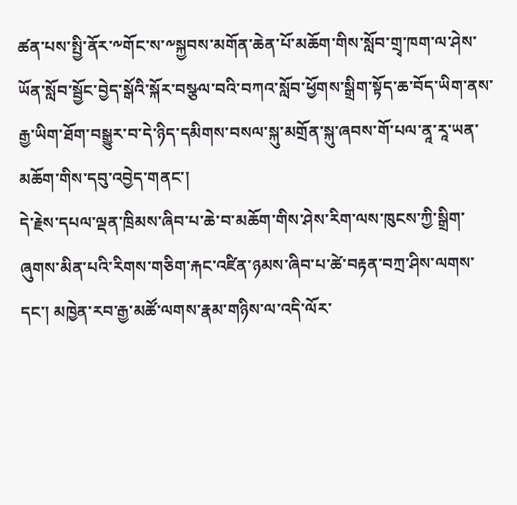ཚན་པས་སྤྱི་ནོར་༸གོང་ས་༸སྐྱབས་མགོན་ཆེན་པོ་མཆོག་གིས་སློབ་གྲྭ་ཁག་ལ་ཤེས་ཡོན་སློབ་སྦྱོང་བྱེད་སྒོའི་སྐོར་བསྩལ་བའི་བཀའ་སློབ་ཕྱོགས་སྒྲིག་སྟོད་ཆ་བོད་ཡིག་ནས་རྒྱ་ཡིག་ཐོག་བསྒྱུར་བ་དེ་ཉིད་དམིགས་བསལ་སྐུ་མགྲོན་སྐུ་ཞབས་གོ་པལ་ནཱ་རཱ་ཡན་མཆོག་གིས་དབུ་འབྱེད་གནང་།
དེ་རྗེས་དཔལ་ལྡན་ཁྲིམས་ཞིབ་པ་ཆེ་བ་མཆོག་གིས་ཤེས་རིག་ལས་ཁུངས་ཀྱི་སྒྲིག་ཞུགས་མིན་པའི་རིགས་གཅིག་རྐང་འཛིན་ཉམས་ཞིབ་པ་ཚེ་བརྟན་བཀྲ་ཤིས་ལགས་དང་། མཁྱེན་རབ་རྒྱ་མཚོ་ལགས་རྣམ་གཉིས་ལ་འདི་ལོར་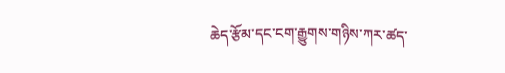ཆེད་རྩོམ་དང་ངག་རྒྱུགས་གཉིས་ཀར་ཚད་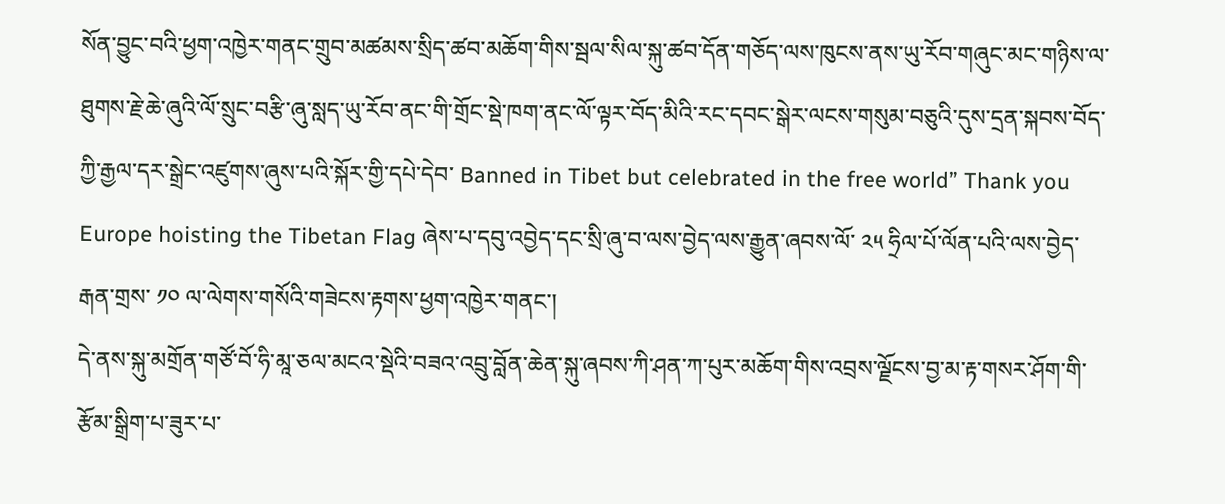སོན་བྱུང་བའི་ཕྱག་འཁྱེར་གནང་གྲུབ་མཚམས་སྲིད་ཚབ་མཆོག་གིས་སྦལ་སིལ་སྐུ་ཚབ་དོན་གཅོད་ལས་ཁུངས་ནས་ཡུ་རོབ་གཞུང་མང་གཉིས་ལ་ཐུགས་རྗེ་ཆེ་ཞུའི་ལོ་སྲུང་བརྩི་ཞུ་སླད་ཡུ་རོབ་ནང་གི་གྲོང་སྡེ་ཁག་ནང་ལོ་ལྟར་བོད་མིའི་རང་དབང་སྒེར་ལངས་གསུམ་བཅུའི་དུས་དྲན་སྐབས་བོད་ཀྱི་རྒྱལ་དར་སྒྲེང་འཛུགས་ཞུས་པའི་སྐོར་གྱི་དཔེ་དེབ་ Banned in Tibet but celebrated in the free world” Thank you Europe hoisting the Tibetan Flag ཞེས་པ་དབུ་འབྱེད་དང་སྲི་ཞུ་བ་ལས་བྱེད་ལས་རྒྱུན་ཞབས་ལོ་ ༢༥ ཧྲིལ་པོ་ལོན་པའི་ལས་བྱེད་རྒན་གྲས་ ༡༠ ལ་ལེགས་གསོའི་གཟེངས་རྟགས་ཕྱག་འཁྱེར་གནང་།
དེ་ནས་སྐུ་མགྲོན་གཙོ་བོ་ཧི་མཱ་ཅལ་མངའ་སྡེའི་བཟའ་འབྲུ་བློན་ཆེན་སྐུ་ཞབས་ཀི་ཤན་ཀ་པུར་མཆོག་གིས་འབྲས་ལྗོངས་བྱ་མ་རྟ་གསར་ཤོག་གི་རྩོམ་སྒྲིག་པ་ཟུར་པ་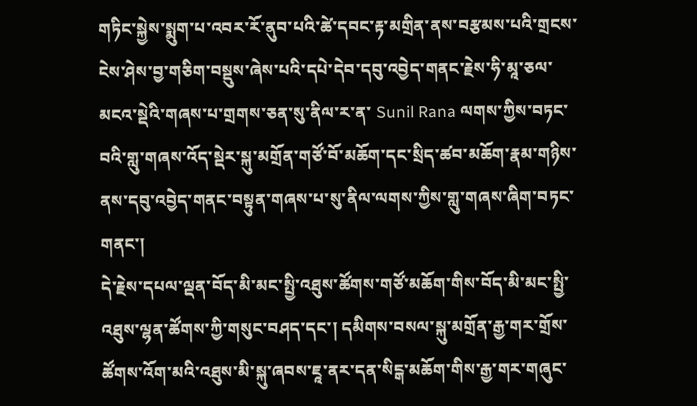གཏིང་སྐྱེས་སྨུག་པ་འབར་རོ་ནུབ་པའི་ཚེ་དབང་རྟ་མགྲིན་ནས་བརྩམས་པའི་གྲངས་ངེས་ཤེས་བྱ་གཅིག་བསྡུས་ཞེས་པའི་དཔེ་དེབ་དབུ་འབྱེད་གནང་རྗེས་ཧི་མཱ་ཅལ་མངའ་སྡེའི་གཞས་པ་གྲགས་ཅན་སུ་ནིལ་ར་ན་ Sunil Rana ལགས་ཀྱིས་བཏང་བའི་གླུ་གཞས་འོད་སྡེར་སྐུ་མགྲོན་གཙོ་བོ་མཆོག་དང་སྲིད་ཚབ་མཆོག་རྣམ་གཉིས་ནས་དབུ་འབྱེད་གནང་བསྟུན་གཞས་པ་སུ་ནིལ་ལགས་ཀྱིས་གླུ་གཞས་ཞིག་བཏང་གནང་།
དེ་རྗེས་དཔལ་ལྡན་བོད་མི་མང་སྤྱི་འཐུས་ཚོགས་གཙོ་མཆོག་གིས་བོད་མི་མང་སྤྱི་འཐུས་ལྷན་ཚོགས་ཀྱི་གསུང་བཤད་དང་། དམིགས་བསལ་སྐུ་མགྲོན་རྒྱ་གར་གྲོས་ཚོགས་འོག་མའི་འཐུས་མི་སྐུ་ཞབས་ཇཱ་ནར་དན་སིངྒ་མཆོག་གིས་རྒྱ་གར་གཞུང་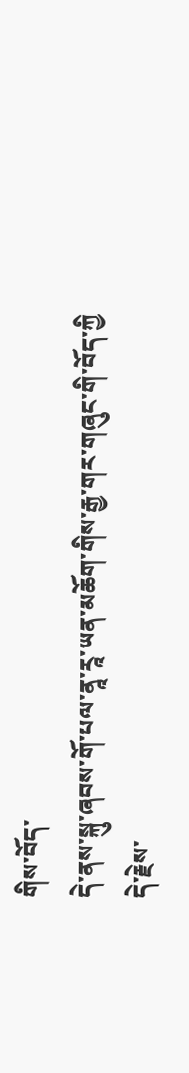གིས་བོད་
དེ་ནས་སྐུ་ཞབས་གོ་པལ་ནཱ་རཱ་ཡན་མཆོག་གིས་རྒྱ་གར་གཞུང་གི་བོད་ཀྱི
དེ་རྗེས་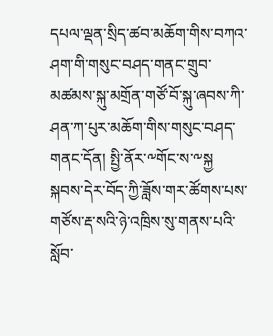དཔལ་ལྡན་སྲིད་ཚབ་མཆོག་གིས་བཀའ་ཤག་གི་གསུང་བཤད་གནང་གྲུབ་མཚམས་སྐུ་མགྲོན་གཙོ་བོ་སྐུ་ཞབས་ཀི་ཤན་ཀ་པུར་མཆོག་གིས་གསུང་བཤད་གནང་དོན། སྤྱི་ནོར་༸གོང་ས་༸སྐྱ
སྐབས་དེར་བོད་ཀྱི་ཟློས་གར་ཚོགས་པས་གཙོས་རྡ་སའི་ཉེ་འཁྲིས་སུ་གནས་པའི་སློབ་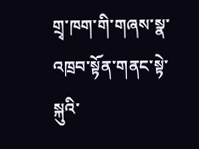གྲྭ་ཁག་གི་གཞས་སྣ་འཁྲབ་སྟོན་གནང་སྟེ་སྐུའི་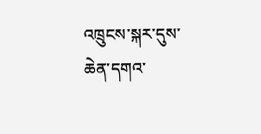འཁྲུངས་སྐར་དུས་ཆེན་དགའ་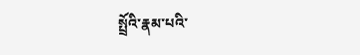སྤྲོའི་རྣམ་པའི་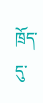ཁྲོད་དུ་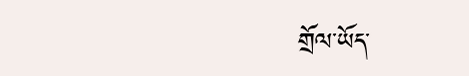གྲོལ་ཡོད་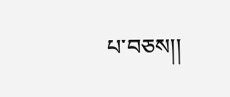པ་བཅས།།